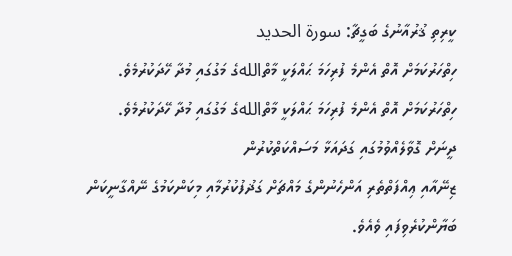ކީރިތި ޤުރުއާނުގެ ބަގީޗާ: سورۃ الحديد
ހިތްހަރުކަމަށް އޮތް އެންމެ ފުރިހަމަ ޙައްލަކީ މާތްاللهގެ މަގުގައި މުދާ ހޭދަކުރުމެވެ.
ހިތްހަރުކަމަށް އޮތް އެންމެ ފުރިހަމަ ޙައްލަކީ މާތްاللهގެ މަގުގައި މުދާ ހޭދަކުރުމެވެ.
ދީނަށް ގޮވާލެއްވުމުގައި ގަދައަޅާ މަސައްކަތްކުރުން
ޒިނޭއާއި ޢިއްފަތްތެރި އަންހެނުންގެ މައްޗަށް ގަޛުފުކުރުމާއި މިކަންކަމުގެ ނޭއްގާނީކަން ބަޔާންކުރެވިފައި ވެއެވެ.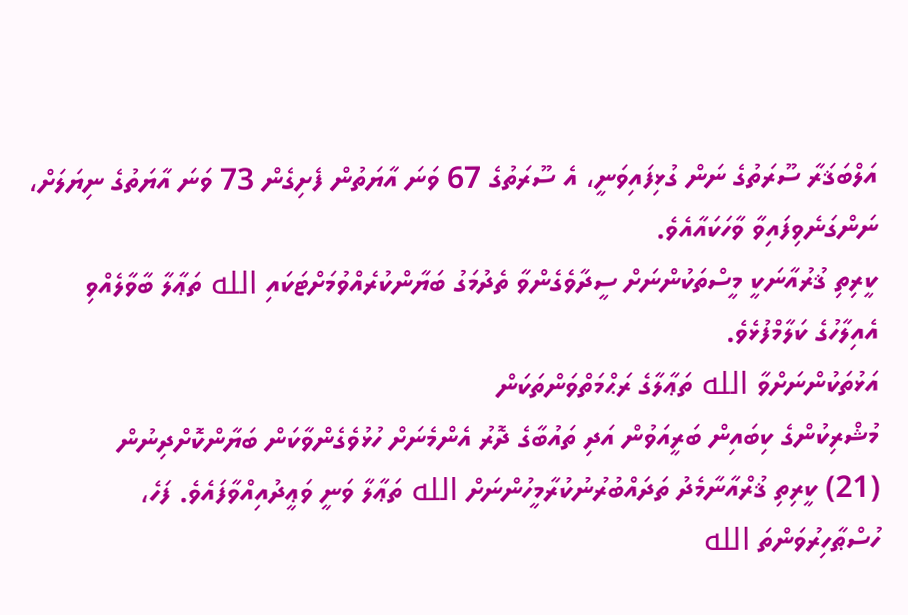އަލްބަޤަރާ ސޫރަތުގެ ނަން ގުޅިފައިވަނީ، އެ ސޫރަތުގެ 67 ވަނަ އާޔަތުން ފެށިގެން 73 ވަނަ އާޔަތުގެ ނިޔަލަށް، ނަންގަނެވިފައިވާ ވާހަކައާއެވެ.
ކީރިތި ޤުރުއާނަކީ މީސްތަކުންނަށް ސީދާވެގެންވާ ތެދުމަގު ބަޔާންކުރެއްވުމަށްޓަކައި الله ތަޢާލާ ބާވާލެއްވި އެއިލާހުގެ ކަލާމްފުޅެވެ.
އަޅުތަކުންނަށްވާ الله ތަޢާލާގެ ރަޙްމަތްވަންތަކަން
މުޝްރިކުންގެ ކިބައިން ބަރީއަވުން އަދި ތައުބާގެ ދޮރު އެންމެނަށް ހުޅުވެގެންވާކަން ބަޔާންކޮށްދިނުން
(21) ކީރިތި ޤުރްއާނާމެދު ތަދައްބުރުނުކުރާމީހުންނަށް الله ތަޢާލާ ވަނީ ވަޢީދުއިއްވާފައެވެ. ފަހެ، ހުސްޠާހިރުވަންތަ الله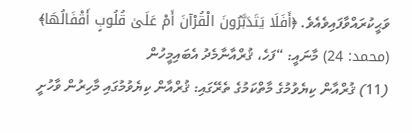ވަޙީކުރައްވާފައިވެއެވެ. ﴿أَفَلَا يَتَدَبَّرُونَ الْقُرْآنَ أَمْ عَلَىٰ قُلُوبٍ أَقْفَالُهَا﴾ (محمد: 24) މާނައީ: “ފަހެ، ޤުރްއާނާމެދު އެބައިމީހުން
(11) ޤުރްއާން ކިޔެވުމުގެ މާތްކަމުގެ ތެރޭގައި: ޤުރްއާން ކިޔެވުމުގައި މާހިރުން ވާހުށީ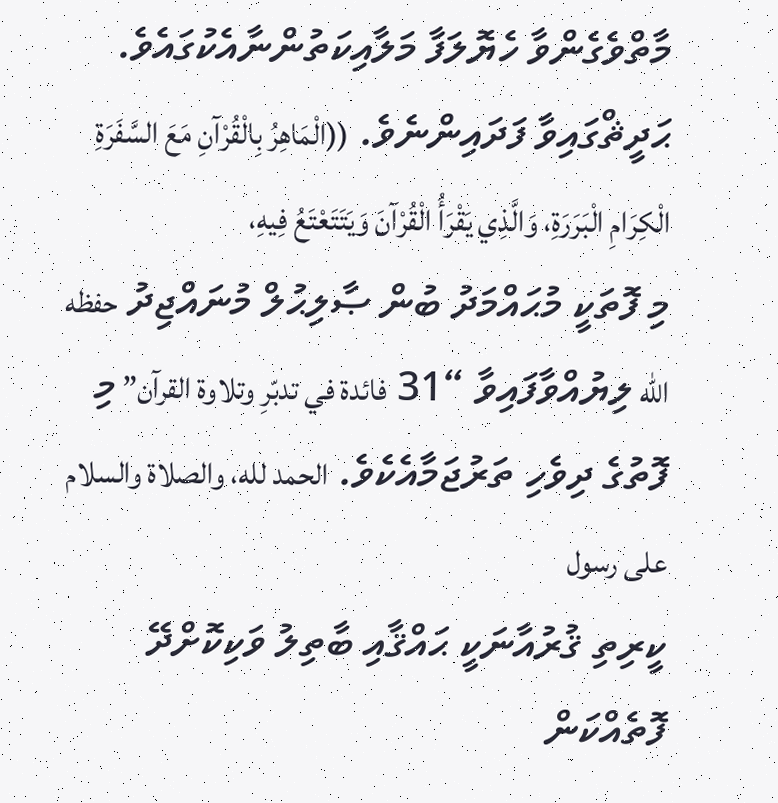މާތްވެގެންވާ ހެޔޮލަފާ މަލާއިކަތުންނާއެކުގައެވެ. ޙަދީޘްގައިވާ ފަދައިންނެވެ. ((الْمَاهِرُ بِالْقُرْآنِ مَعَ السَّفَرَةِ الْكِرَامِ الْبَرَرَةِ، وَالَّذِي يَقْرَأُ الْقُرْآنَ وَيَتَتَعْتَعُ فِيهِ،
މި ފޮތަކީ މުޙައްމަދު ބުން ޞާލިޙުލް މުނައްޖިދު حفظه الله ލިޔުއްވާފައިވާ “31 فائدة في تدبّرِ وتلاوة القرآن” މި ފޮތުގެ ދިވެހި ތަރުޖަމާއެކެވެ. الحمد لله، والصلاة والسلام على رسول
ކީރިތި ޤުރުއާނަކީ ޙައްޤާއި ބާތިލު ވަކިކޮށްދޭ ފޮތެއްކަން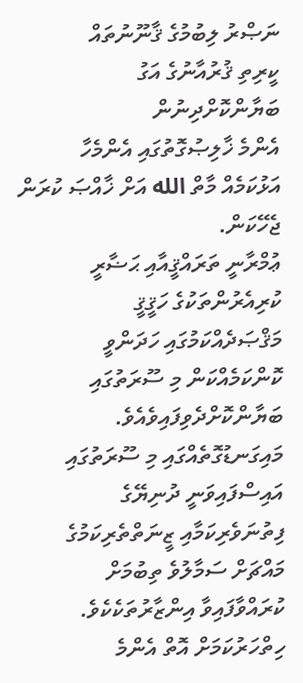ނަޞްރު ލިބުމުގެ ޤާނޫނުތައް
ކީރިތި ޤުރުއާނުގެ އަގު ބަޔާންކޮށްދިނުން
އެންމެ ޚާލިޞުގޮތުގައި އެންމެހާ އަޅުކަމެއް މާތް الله އަށް ޚާއްޞަ ކުރަން ޖެހޭކަން.
ޢުމްރާނީ ތަރައްޤީއާއި ޙަޟާރީ ކުރިއެރުންތަކުގެ ހަޤީޤީ މަޤްޞަދެއްކަމުގައި ހަދަންވީ ކޮންކަމެއްކަން މި ސޫރަތުގައި ބަޔާންކޮށްދެވިފައިވެއެވެ.
މައިގަނޑުގޮތެއްގައި މި ސޫރަތުގައި އައިސްފައިވަނީ ދުނިޔޭގެ ފިތުނަވެރިކަމާއި ޒީނަތްތެރިކަމުގެ މައްޗަށް ސަމާލުވެ ތިބުމަށް ކުރައްވާފައިވާ އިންޒާރުތަކެކެވެ.
ހިތްހަރުކަމަށް އޮތް އެންމެ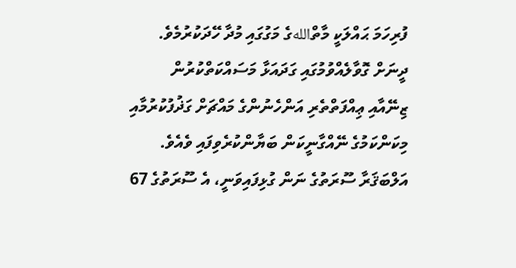ފުރިހަމަ ޙައްލަކީ މާތްاللهގެ މަގުގައި މުދާ ހޭދަކުރުމެވެ.
ދީނަށް ގޮވާލެއްވުމުގައި ގަދައަޅާ މަސައްކަތްކުރުން
ޒިނޭއާއި ޢިއްފަތްތެރި އަންހެނުންގެ މައްޗަށް ގަޛުފުކުރުމާއި މިކަންކަމުގެ ނޭއްގާނީކަން ބަޔާންކުރެވިފައި ވެއެވެ.
އަލްބަޤަރާ ސޫރަތުގެ ނަން ގުޅިފައިވަނީ، އެ ސޫރަތުގެ 67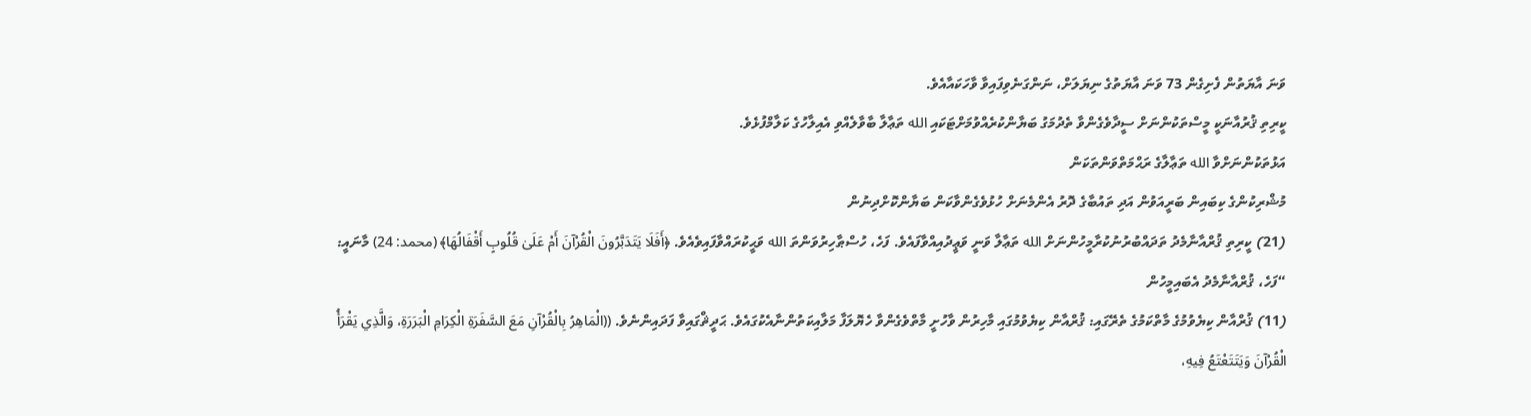ވަނަ އާޔަތުން ފެށިގެން 73 ވަނަ އާޔަތުގެ ނިޔަލަށް، ނަންގަނެވިފައިވާ ވާހަކައާއެވެ.
ކީރިތި ޤުރުއާނަކީ މީސްތަކުންނަށް ސީދާވެގެންވާ ތެދުމަގު ބަޔާންކުރެއްވުމަށްޓަކައި الله ތަޢާލާ ބާވާލެއްވި އެއިލާހުގެ ކަލާމްފުޅެވެ.
އަޅުތަކުންނަށްވާ الله ތަޢާލާގެ ރަޙްމަތްވަންތަކަން
މުޝްރިކުންގެ ކިބައިން ބަރީއަވުން އަދި ތައުބާގެ ދޮރު އެންމެނަށް ހުޅުވެގެންވާކަން ބަޔާންކޮށްދިނުން
(21) ކީރިތި ޤުރްއާނާމެދު ތަދައްބުރުނުކުރާމީހުންނަށް الله ތަޢާލާ ވަނީ ވަޢީދުއިއްވާފައެވެ. ފަހެ، ހުސްޠާހިރުވަންތަ الله ވަޙީކުރައްވާފައިވެއެވެ. ﴿أَفَلَا يَتَدَبَّرُونَ الْقُرْآنَ أَمْ عَلَىٰ قُلُوبٍ أَقْفَالُهَا﴾ (محمد: 24) މާނައީ: “ފަހެ، ޤުރްއާނާމެދު އެބައިމީހުން
(11) ޤުރްއާން ކިޔެވުމުގެ މާތްކަމުގެ ތެރޭގައި: ޤުރްއާން ކިޔެވުމުގައި މާހިރުން ވާހުށީ މާތްވެގެންވާ ހެޔޮލަފާ މަލާއިކަތުންނާއެކުގައެވެ. ޙަދީޘްގައިވާ ފަދައިންނެވެ. ((الْمَاهِرُ بِالْقُرْآنِ مَعَ السَّفَرَةِ الْكِرَامِ الْبَرَرَةِ، وَالَّذِي يَقْرَأُ الْقُرْآنَ وَيَتَتَعْتَعُ فِيهِ،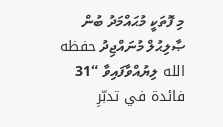މި ފޮތަކީ މުޙައްމަދު ބުން ޞާލިޙުލް މުނައްޖިދު حفظه الله ލިޔުއްވާފައިވާ “31 فائدة في تدبّرِ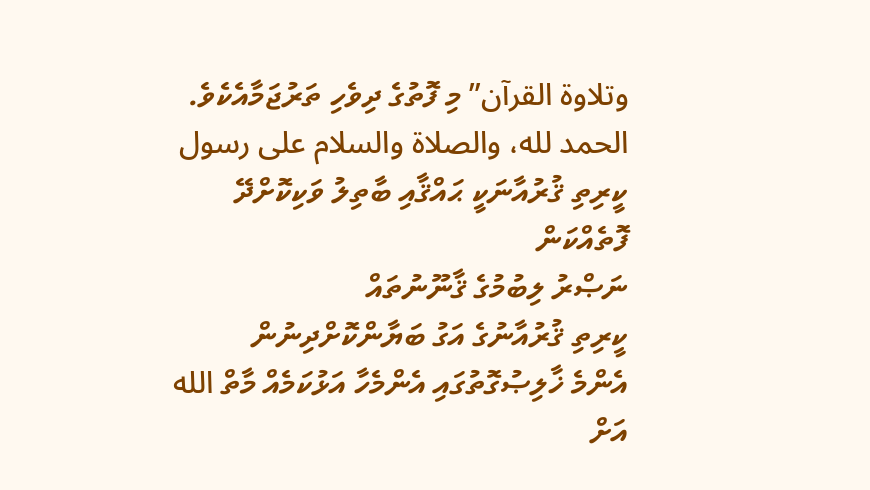وتلاوة القرآن” މި ފޮތުގެ ދިވެހި ތަރުޖަމާއެކެވެ. الحمد لله، والصلاة والسلام على رسول
ކީރިތި ޤުރުއާނަކީ ޙައްޤާއި ބާތިލު ވަކިކޮށްދޭ ފޮތެއްކަން
ނަޞްރު ލިބުމުގެ ޤާނޫނުތައް
ކީރިތި ޤުރުއާނުގެ އަގު ބަޔާންކޮށްދިނުން
އެންމެ ޚާލިޞުގޮތުގައި އެންމެހާ އަޅުކަމެއް މާތް الله އަށް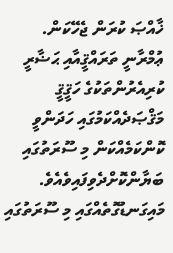ޚާއްޞަ ކުރަން ޖެހޭކަން.
ޢުމްރާނީ ތަރައްޤީއާއި ޙަޟާރީ ކުރިއެރުންތަކުގެ ހަޤީޤީ މަޤްޞަދެއްކަމުގައި ހަދަންވީ ކޮންކަމެއްކަން މި ސޫރަތުގައި ބަޔާންކޮށްދެވިފައިވެއެވެ.
މައިގަނޑުގޮތެއްގައި މި ސޫރަތުގައި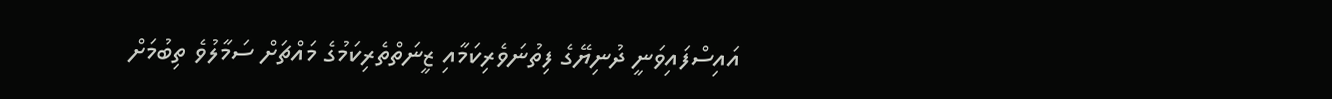އައިސްފައިވަނީ ދުނިޔޭގެ ފިތުނަވެރިކަމާއި ޒީނަތްތެރިކަމުގެ މައްޗަށް ސަމާލުވެ ތިބުމަށް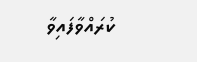ކުރައްވާފައިވާ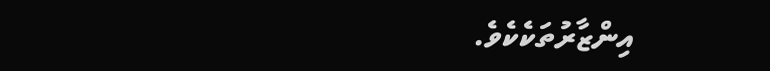އިންޒާރުތަކެކެވެ.